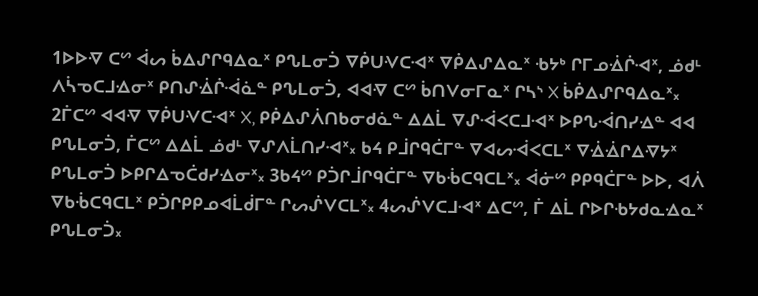1ᐅᐅᐌ ᑕᔥ ᐋᔕ ᑳᐃᔑᒋᑫᐃᓇᕽ ᑭᔐᒪᓂᑑ ᐁᑮᑌᐺᑕᐗᕽ ᐁᑮᐃᔑᐃᓇᕽ ᑾᔭᒃ ᒋᒥᓄᐐᒌᐗᕽ, ᓅᑯᒻ ᐱᓵᓀᑕᒧᐎᓂᕽ ᑭᑎᔑᐐᒌᐙᓈᓐ ᑭᔐᒪᓂᑑ, ᐊᐊᐌ ᑕᔥ ᑳᑎᐯᓂᒥᓇᕽ ᒋᓴᔅ X ᑳᑮᐃᔑᒋᑫᐃᓇᕽ᙮ 2ᒦᑕᔥ ᐊᐊᐌ ᐁᑮᑌᐺᑕᐗᕽ X, ᑭᑮᐃᔑᐲᑎᑲᓂᑯᓈᓐ ᐃᐃᒫ ᐁᔑᐙᐸᑕᒧᐗᕽ ᐅᑭᔐᐙᑎᓯᐎᓐ ᐊᐊ ᑭᔐᒪᓂᑑ, ᒦᑕᔥ ᐃᐃᒫ ᓅᑯᒻ ᐁᔑᐱᒫᑎᓯᐗᕽ᙮ ᑲᔦ ᑭᒨᒋᑫᑖᒥᓐ ᐁᐊᔕᐙᐸᑕᒪᕽ ᐁᐐᐐᒋᐃᐌᔭᕽ ᑭᔐᒪᓂᑑ ᐅᑭᒋᐃᓀᑖᑯᓯᐎᓂᕽ᙮ 3ᑲᔦᔥ ᑭᑑᒋᒨᒋᑫᑖᒥᓐ ᐁᑲᒀᑕᑫᑕᒪᕽ᙮ ᐋᓃᔥ ᑭᑭᑫᑖᒥᓐ ᐅᐅ, ᐊᐲ ᐁᑲᒀᑕᑫᑕᒪᕽ ᑭᑑᒋᑭᑭᓄᐊᒫᑰᒥᓐ ᒋᔕᔒᐯᑕᒪᕽ᙮ 4ᔕᔒᐯᑕᒧᐗᕽ ᐃᑕᔥ, ᒦ ᐃᒫ ᒋᐅᒋᑾᔭᑯᓇᐎᓇᕽ ᑭᔐᒪᓂᑑ᙮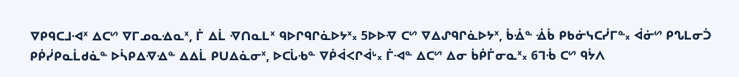ᐁᑭᑫᑕᒧᐗᕽ ᐃᑕᔥ ᐁᒥᓄᓇᐎᓇᕽ, ᒦ ᐃᒫ ᐌᑎᓇᒪᕽ ᑫᐅᒋᑫᒋᓈᐅᔭᕽ᙮ 5ᐅᐅᐌ ᑕᔥ ᐁᐃᔑᑫᒋᓈᐅᔭᕽ, ᑳᐐᓐ ᐐᑳ ᑭᑲᓃᓭᑕᓰᒥᓐ᙮ ᐋᓃᔥ ᑭᔐᒪᓂᑑ ᑭᑮᓰᑭᓇᒫᑯᓈᓐ ᐅᓵᑭᐃᐌᐎᓐ ᐃᐃᒫ ᑭᑌᐃᓈᓂᕽ, ᐅᑕᒑᑾᓐ ᐁᑮᐋᐸᒋᐋᒡ᙮ ᒦᐗᓐ ᐃᑕᔥ ᐃᓂ ᑳᑮᒦᓂᓇᕽ᙮ 6ᒣᒀ ᑕᔥ ᑫᔮᐱ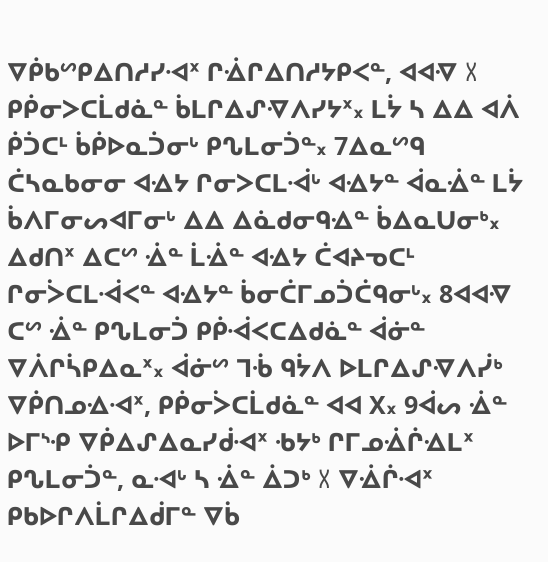ᐁᑮᑲᔥᑭᐃᑎᓱᓯᐗᕽ ᒋᐐᒋᐃᑎᓱᔭᑭᐸᓐ, ᐊᐊᐌ X ᑭᑮᓂᐳᑕᒫᑯᓈᓐ ᑳᒪᒋᐃᔑᐌᐱᓯᔭᕽ᙮ ᒪᔮ ᓴ ᐃᐃ ᐊᐲ ᑮᑑᑕᒻ ᑳᑮᐅᓇᑑᓂᒡ ᑭᔐᒪᓂᑑᓐ᙮ 7ᐃᓇᔥᑫ ᑖᓴᓇᑲᓂᓂ ᐊᐎᔭ ᒋᓂᐳᑕᒪᐙᒡ ᐊᐎᔭᓐ ᐋᓇᐐᓐ ᒪᔮ ᑳᐱᒥᓂᔕᐊᒥᓂᒡ ᐃᐃ ᐃᓈᑯᓂᑫᐎᓐ ᑳᐃᓇᑌᓂᒃ᙮ ᐃᑯᑎᕽ ᐃᑕᔥ ᐐᓐ ᒫᐐᓐ ᐊᐎᔭ ᑖᐊᔨᓀᑕᒻ ᒋᓂᐴᑕᒪᐙᐸᓐ ᐊᐎᔭᓐ ᑳᓂᑖᒥᓄᑑᑖᑫᓂᒡ᙮ 8ᐊᐊᐌ ᑕᔥ ᐐᓐ ᑭᔐᒪᓂᑑ ᑭᑮᐙᐸᑕᐃᑯᓈᓐ ᐋᓃᓐ ᐁᐲᒋᓵᑭᐃᓇᕽ᙮ ᐋᓃᔥ ᒣᒀ ᑫᔮᐱ ᐅᒪᒋᐃᔑᐌᐱᓰᒃ ᐁᑮᑎᓄᐎᐗᕽ, ᑭᑮᓂᐴᑕᒫᑯᓈᓐ ᐊᐊ X᙮ 9ᐋᔕ ᐐᓐ ᐅᒥᔅᑶ ᐁᑮᐃᔑᐃᓇᓯᑰᐗᕽ ᑾᔭᒃ ᒋᒥᓄᐐᒌᐎᒪᕽ ᑭᔐᒪᓂᑑᓐ, ᓇᐗᒡ ᓴ ᐐᓐ ᐄᑐᒃ X ᐁᐐᒌᐗᕽ ᑭᑲᐅᒋᐱᒫᒋᐃᑰᒥᓐ ᐁᑳ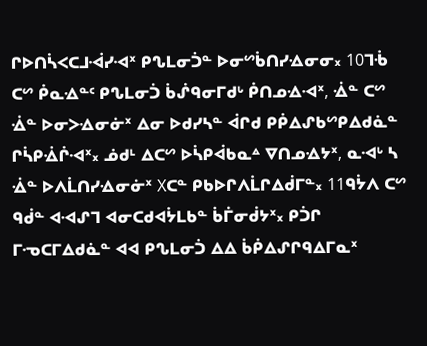ᒋᐅᑎᓵᐸᑕᒧᐙᓯᐗᕽ ᑭᔐᒪᓂᑑᓐ ᐅᓂᔥᑳᑎᓯᐎᓂᓂ᙮ 10ᒣᒀ ᑕᔥ ᑮᓇᐎᓐᑦ ᑭᔐᒪᓂᑑ ᑳᔒᑫᓂᒥᑯᒡ ᑮᑎᓄᐎᐗᕽ, ᐐᓐ ᑕᔥ ᐐᓐ ᐅᓂᐳᐎᓂᓃᕽ ᐃᓂ ᐅᑯᓯᓴᓐ ᐋᒋᑯ ᑭᑮᐃᔑᑲᔥᑭᐃᑯᓈᓐ ᒋᓵᑭᐐᒌᐗᕽ᙮ ᓅᑯᒻ ᐃᑕᔥ ᐅᓵᑭᐋᑲᓇᐞ ᐁᑎᓄᐎᔭᕽ, ᓇᐗᒡ ᓴ ᐐᓐ ᐅᐱᒫᑎᓯᐎᓂᓃᕽ Xᑕᓐ ᑭᑲᐅᒋᐱᒫᒋᐃᑰᒥᓐ᙮ 11ᑫᔮᐱ ᑕᔥ ᑫᑰᓐ ᐊᐗᔑᒣ ᐊᓂᑕᑯᐊᔮᒪᑲᓐ ᑳᒦᓂᑰᔭᕽ᙮ ᑭᑑᒋ ᒥᓉᑕᒥᐃᑯᓈᓐ ᐊᐊ ᑭᔐᒪᓂᑑ ᐃᐃ ᑳᑮᐃᔑᒋᑫᐃᒥᓇᕽ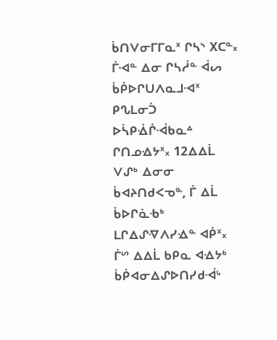ᑳᑎᐯᓂᒥᒥᓇᕽ ᒋᓴᔅ Xᑕᓐ᙮ ᒦᐗᓐ ᐃᓂ ᒋᓴᓲᓐ ᐋᔕ ᑳᑮᐅᒋᑌᐱᓇᒧᐗᕽ ᑭᔐᒪᓂᑑ ᐅᓵᑭᐐᒌᐙᑲᓇᐞ ᒋᑎᓄᐎᔭᕽ᙮ 12ᐃᐃᒫ ᐯᔑᒃ ᐃᓂᓂ ᑳᐊᔨᑎᑯᐸᓀᓐ, ᒦ ᐃᒫ ᑳᐅᒋᓈᑾᒃ ᒪᒋᐃᔑᐌᐱᓯᐎᓐ ᐊᑮᕽ᙮ ᒦᔥ ᐃᐃᒫ ᑲᑭᓇ ᐊᐎᔭᒃ ᑳᑮᐊᓂᐃᔑᐅᑎᓯᑯᐙᒡ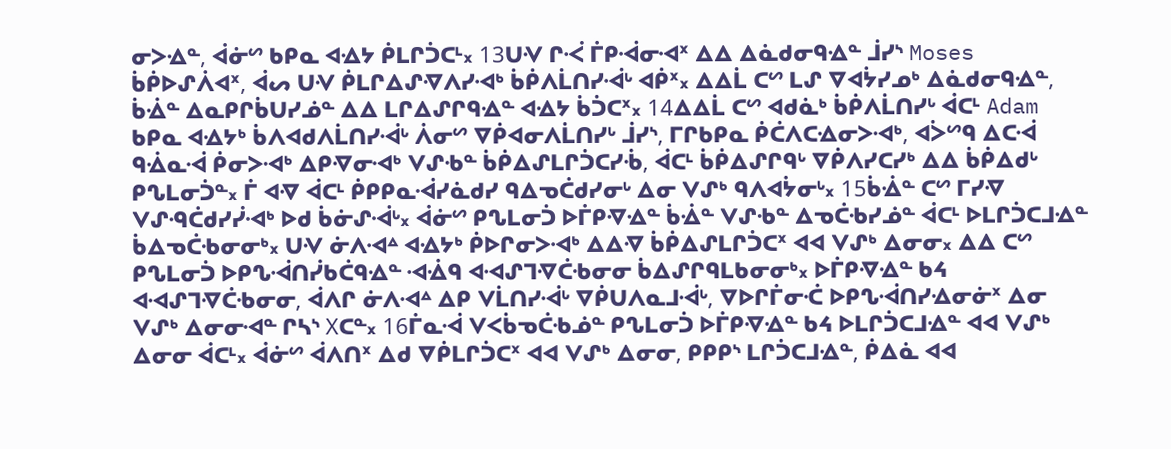ᓂᐳᐎᓐ, ᐋᓃᔥ ᑲᑭᓇ ᐊᐎᔭ ᑮᒪᒋᑑᑕᒻ᙮ 13ᑌᐺ ᒋᑆ ᒦᑭᐙᓂᐗᕽ ᐃᐃ ᐃᓈᑯᓂᑫᐎᓐ ᒨᓯᔅ Moses ᑳᑮᐅᔑᐲᐊᕽ, ᐋᔕ ᑌᐺ ᑮᒪᒋᐃᔑᐌᐱᓯᐗᒃ ᑳᑮᐱᒫᑎᓯᐙᒡ ᐊᑮᕽ᙮ ᐃᐃᒫ ᑕᔥ ᒪᔑ ᐁᐊᔮᓯᓄᒃ ᐃᓈᑯᓂᑫᐎᓐ, ᑳᐐᓐ ᐃᓇᑭᒋᑳᑌᓯᓅᓐ ᐃᐃ ᒪᒋᐃᔑᒋᑫᐎᓐ ᐊᐎᔭ ᑳᑑᑕᕽ᙮ 14ᐃᐃᒫ ᑕᔥ ᐊᑯᓈᒃ ᑳᑮᐱᒫᑎᓯᒡ ᐋᑕᒻ Adam ᑲᑭᓇ ᐊᐎᔭᒃ ᑳᐱᐊᑯᐱᒫᑎᓯᐙᒡ ᐲᓂᔥ ᐁᑮᐊᓂᐱᒫᑎᓯᒡ ᒨᓯᔅ, ᒥᒋᑲᑭᓇ ᑮᑖᐱᑕᐎᓂᐳᐗᒃ, ᐊᐴᔥᑫ ᐃᑕᐙ ᑫᐐᓇᐙ ᑮᓂᐳᐗᒃ ᐃᑭᐌᓂᐗᒃ ᐯᔑᑾᓐ ᑳᑮᐃᔑᒪᒋᑑᑕᓯᒀ, ᐋᑕᒻ ᑳᑮᐃᔑᒋᑫᒡ ᐁᑮᐱᓯᑕᓯᒃ ᐃᐃ ᑳᑮᐃᑯᒡ ᑭᔐᒪᓂᑑᓐ᙮ ᒦ ᐊᐌ ᐋᑕᒻ ᑮᑭᑭᓇᐙᓯᓈᑯᓯ ᑫᐃᓀᑖᑯᓯᓂᒡ ᐃᓂ ᐯᔑᒃ ᑫᐱᐊᔮᓂᒡ᙮ 15ᑳᐐᓐ ᑕᔥ ᒥᓯᐌ ᐯᔑᑴᑖᑯᓯᓰᐗᒃ ᐅᑯ ᑳᓃᔑᐙᒡ᙮ ᐋᓃᔥ ᑭᔐᒪᓂᑑ ᐅᒦᑭᐌᐎᓐ ᑳᐐᓐ ᐯᔑᑾᓐ ᐃᓀᑖᑾᓯᓅᓐ ᐋᑕᒻ ᐅᒪᒋᑑᑕᒧᐎᓐ ᑳᐃᓀᑖᑾᓂᓂᒃ᙮ ᑌᐺ ᓃᐱᐗᐞ ᐊᐎᔭᒃ ᑮᐅᒋᓂᐳᐗᒃ ᐃᐃᐌ ᑳᑮᐃᔑᒪᒋᑑᑕᕽ ᐊᐊ ᐯᔑᒃ ᐃᓂᓂ᙮ ᐃᐃ ᑕᔥ ᑭᔐᒪᓂᑑ ᐅᑭᔐᐙᑎᓰᑲᑖᑫᐎᓐ ᐗᐐᑫ ᐊᐗᔑᒣᐌᑖᑾᓂᓂ ᑳᐃᔑᒋᑫᒪᑲᓂᓂᒃ᙮ ᐅᒦᑭᐌᐎᓐ ᑲᔦ ᐊᐗᔑᒣᐌᑖᑾᓂᓂ, ᐋᐱᒋ ᓃᐱᐗᐞ ᐃᑭ ᐯᒫᑎᓯᐙᒡ ᐁᑮᑌᐱᓇᒧᐙᒡ, ᐁᐅᒋᒦᓂᑣ ᐅᑭᔐᐙᑎᓯᐎᓂᓃᕽ ᐃᓂ ᐯᔑᒃ ᐃᓂᓂᐗᓐ ᒋᓴᔅ Xᑕᓐ᙮ 16ᒦᓇᐙ ᐯᐸᑳᓀᑖᑾᓅᓐ ᑭᔐᒪᓂᑑ ᐅᒦᑭᐌᐎᓐ ᑲᔦ ᐅᒪᒋᑑᑕᒧᐎᓐ ᐊᐊ ᐯᔑᒃ ᐃᓂᓂ ᐋᑕᒻ᙮ ᐋᓃᔥ ᐋᐱᑎᕽ ᐃᑯ ᐁᑮᒪᒋᑑᑕᕽ ᐊᐊ ᐯᔑᒃ ᐃᓂᓂ, ᑭᑭᑭᔅ ᒪᒋᑑᑕᒧᐎᓐ, ᑮᐃᓈ ᐊᐊ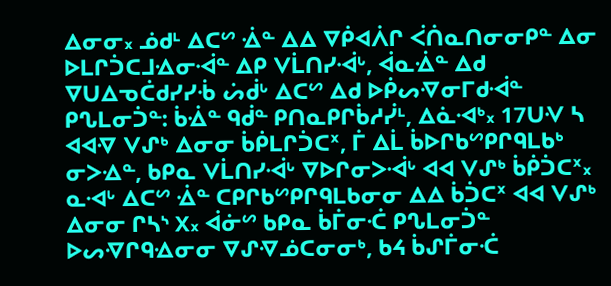ᐃᓂᓂ᙮ ᓅᑯᒻ ᐃᑕᔥ ᐐᓐ ᐃᐃ ᐁᑮᐊᐲᒋ ᐹᑏᓇᑎᓂᓂᑭᓐ ᐃᓂ ᐅᒪᒋᑑᑕᒧᐎᓂᐙᓐ ᐃᑭ ᐯᒫᑎᓯᐙᒡ, ᐋᓇᐐᓐ ᐃᑯ ᐁᑌᐃᓀᑖᑯᓯᓯᒀ ᔖᑰᒡ ᐃᑕᔥ ᐃᑯ ᐅᑮᔕᐌᓂᒥᑯᐙᓐ ᑭᔐᒪᓂᑑᓐ: ᑳᐐᓐ ᑫᑰᓐ ᑭᑎᓇᑭᒋᑳᓱᓰᒻ, ᐃᓈᐗᒃ᙮ 17ᑌᐺ ᓴ ᐊᐊᐌ ᐯᔑᒃ ᐃᓂᓂ ᑳᑮᒪᒋᑑᑕᕽ, ᒦ ᐃᒫ ᑳᐅᒋᑲᔥᑭᒋᑫᒪᑲᒃ ᓂᐳᐎᓐ, ᑲᑭᓇ ᐯᒫᑎᓯᐙᒡ ᐁᐅᒋᓂᐳᐙᒡ ᐊᐊ ᐯᔑᒃ ᑳᑮᑑᑕᕽ᙮ ᓇᐗᒡ ᐃᑕᔥ ᐐᓐ ᑕᑭᒋᑲᔥᑭᒋᑫᒪᑲᓂᓂ ᐃᐃ ᑳᑑᑕᕽ ᐊᐊ ᐯᔑᒃ ᐃᓂᓂ ᒋᓴᔅ X᙮ ᐋᓃᔥ ᑲᑭᓇ ᑳᒦᓂᑣ ᑭᔐᒪᓂᑑᓐ ᐅᔕᐌᒋᑫᐎᓂᓂ ᐁᔑᐌᓅᑕᓂᓂᒃ, ᑲᔦ ᑳᔑᒦᓂᑣ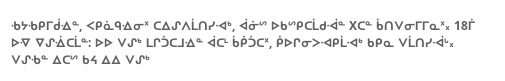ᑾᔭᑾᑭᒥᑰᐎᓐ, ᐸᑭᓈᑫᐎᓂᕽ ᑕᐃᔑᐱᒫᑎᓯᐗᒃ, ᐋᓃᔥ ᐅᑲᔥᑭᑕᒫᑯᐙᓐ Xᑕᓐ ᑳᑎᐯᓂᒥᒥᓇᕽ᙮ 18ᒦ ᐅᐌ ᐁᔑᐐᑕᒫᓐ: ᐅᐅ ᐯᔑᒃ ᒪᒋᑑᑕᒧᐎᓐ ᐋᑕᒻ ᑳᑮᑑᑕᕽ, ᑮᐅᒋᓂᐳᐗᑭᒫᐗᒃ ᑲᑭᓇ ᐯᒫᑎᓯᐙᒡ᙮ ᐯᔑᑾᓐ ᐃᑕᔥ ᑲᔦ ᐃᐃ ᐯᔑᒃ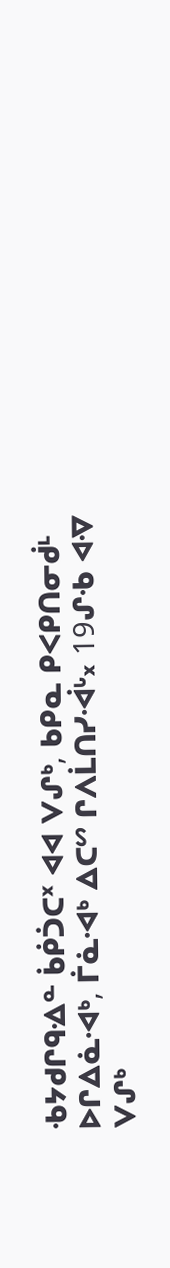ᑾᔭᑯᒋᑫᐎᓐ ᑳᑮᑑᑕᕽ ᐊᐊ ᐯᔑᒃ, ᑲᑭᓇ ᑭᐸᑭᑎᓂᑰᒻ ᐅᒋᐃᓈᐗᒃ, ᒦᓈᐗᒃ ᐃᑕᔥ ᒋᐱᒫᑎᓯᐙᒡ᙮ 19ᔑᑾ ᐊᐌ ᐯᔑᒃ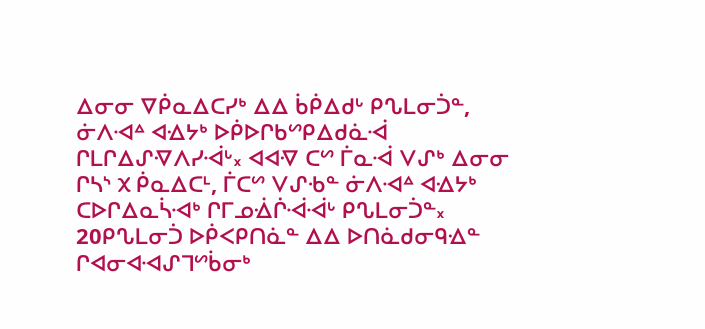ᐃᓂᓂ ᐁᑮᓇᐃᑕᓯᒃ ᐃᐃ ᑳᑮᐃᑯᒡ ᑭᔐᒪᓂᑑᓐ, ᓃᐱᐗᐞ ᐊᐎᔭᒃ ᐅᑮᐅᒋᑲᔥᑭᐃᑯᓈᐙ ᒋᒪᒋᐃᔑᐌᐱᓯᐙᒡ᙮ ᐊᐊᐌ ᑕᔥ ᒦᓇᐙ ᐯᔑᒃ ᐃᓂᓂ ᒋᓴᔅ X ᑮᓇᐃᑕᒻ, ᒦᑕᔥ ᐯᔑᑾᓐ ᓃᐱᐗᐞ ᐊᐎᔭᒃ ᑕᐅᒋᐃᓇᓵᐗᒃ ᒋᒥᓄᐐᒌᐙᐙᒡ ᑭᔐᒪᓂᑑᓐ᙮ 20ᑭᔐᒪᓂᑑ ᐅᑮᐸᑭᑎᓈᓐ ᐃᐃ ᐅᑎᓈᑯᓂᑫᐎᓐ ᒋᐊᓂᐊᐗᔑᒣᔥᑳᓂᒃ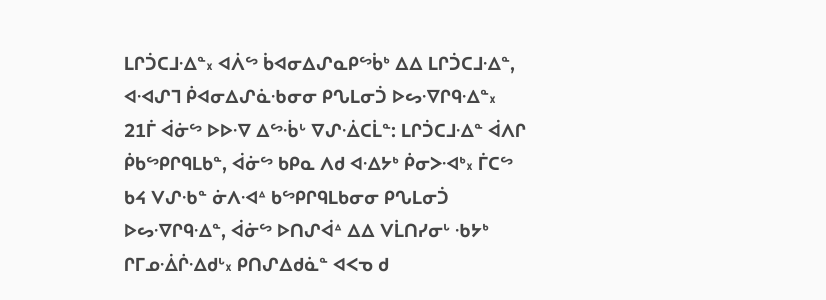ᒪᒋᑑᑕᒧᐎᓐ᙮ ᐊᐲᔥ ᑳᐊᓂᐃᔑᓇᑭᔥᑳᒃ ᐃᐃ ᒪᒋᑑᑕᒧᐎᓐ, ᐊᐗᔑᒣ ᑮᐊᓂᐃᔑᓈᑾᓂᓂ ᑭᔐᒪᓂᑑ ᐅᔕᐌᒋᑫᐎᓐ᙮ 21ᒦ ᐋᓃᔥ ᐅᐅᐌ ᐃᔥᒀᒡ ᐁᔑᐐᑕᒫᓐ: ᒪᒋᑑᑕᒧᐎᓐ ᐋᐱᒋ ᑮᑲᔥᑭᒋᑫᒪᑲᓐ, ᐋᓃᔥ ᑲᑭᓇ ᐱᑯ ᐊᐎᔭᒃ ᑮᓂᐳᐗᒃ᙮ ᒦᑕᔥ ᑲᔦ ᐯᔑᑾᓐ ᓃᐱᐗᐞ ᑲᔥᑭᒋᑫᒪᑲᓂᓂ ᑭᔐᒪᓂᑑ ᐅᔕᐌᒋᑫᐎᓐ, ᐋᓃᔥ ᐅᑎᔑᐋᐞ ᐃᐃ ᐯᒫᑎᓯᓂᒡ ᑾᔭᒃ ᒋᒥᓄᐐᒌᐎᑯᒡ᙮ ᑭᑎᔑᐃᑯᓈᓐ ᐊᐸᓀ ᑯ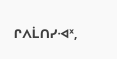ᒋᐱᒫᑎᓯᐗᕽ,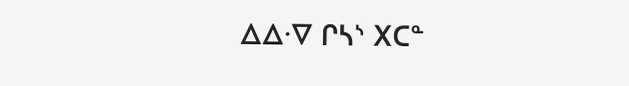ᐃᐃᐌ ᒋᓴᔅ Xᑕᓐ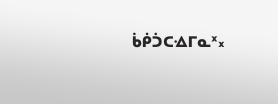ᑳᑮᑑᑕᐎᒥᓇᕽ᙮